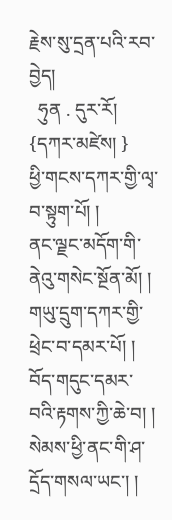རྗེས་སུ་དྲན་པའི་རབ་བྱེད།
  ཧུན . དུར་རོ། {དཀར་མཛེས། }
ཕྱི་གངས་དཀར་གྱི་ལྭ་བ་སྟུག་པོ། །
ནང་ལྗང་མདོག་གི་ནེའུ་གསེང་སྔོན་མོ། །
གཡུ་དྲུག་དཀར་གྱི་ཕྲེང་བ་དམར་པོ། །
བོད་གདུང་དམར་བའི་རྟགས་ཀྱི་ཆེ་བ། །
སེམས་ཕྱི་ནང་གི་ཤ་དྲོད་གསལ་ཡང་། །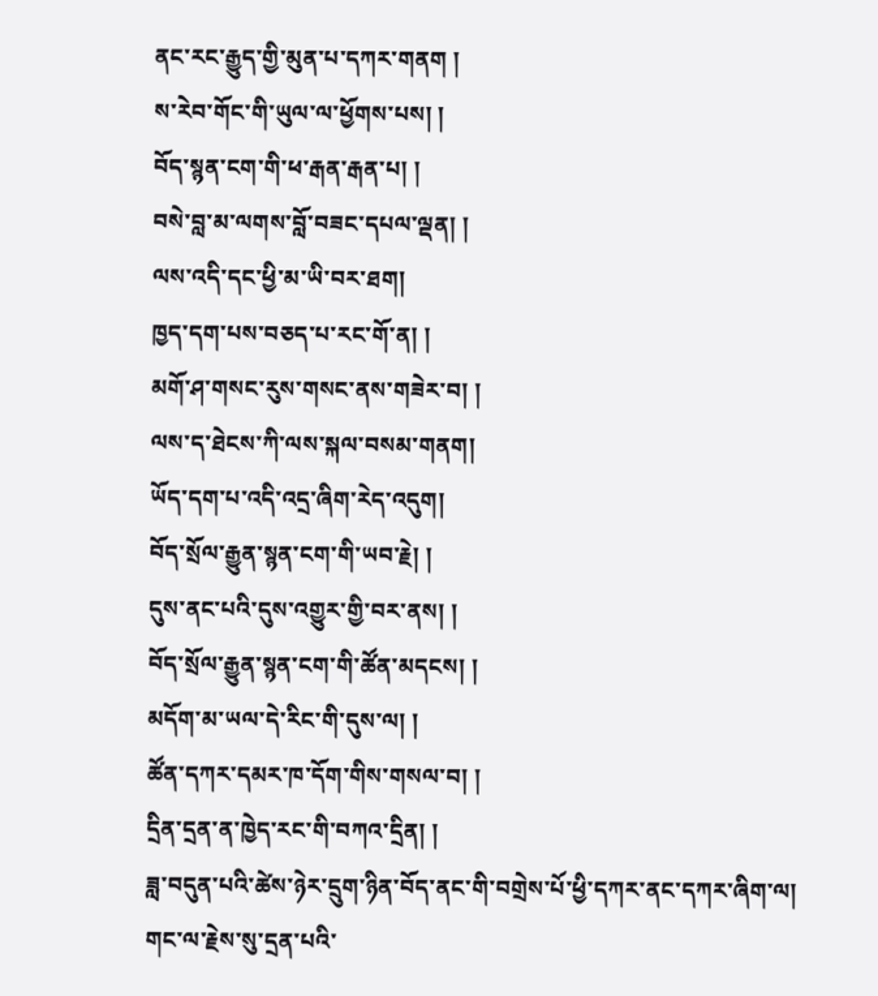ནང་རང་རྒྱུད་གྱི་མུན་པ་དཀར་གནག །
ས་རེབ་གོང་གི་ཡུལ་ལ་ཕྱོགས་པས། །
བོད་སྙན་ངག་གི་ཕ་རྒན་རྒན་པ། །
བསེ་བླ་མ་ལགས་བློ་བཟང་དཔལ་ལྡན། །
ལས་འདི་དང་ཕྱི་མ་ཡི་བར་ཐག།
ཁྱད་དག་པས་བཅད་པ་རང་གོ་ན། །
མགོ་ཤ་གསང་རུས་གསང་ནས་གཟེར་བ། །
ལས་ད་ཐེངས་ཀི་ལས་སྐལ་བསམ་གནག།
ཡོད་དག་པ་འདི་འདྲ་ཞིག་རེད་འདུག།
བོད་སྲོལ་རྒྱུན་སྙན་ངག་གི་ཡབ་རྗེ། །
དུས་ནང་པའི་དུས་འགྱུར་གྱི་བར་ནས། །
བོད་སྲོལ་རྒྱུན་སྙན་ངག་གི་ཚོན་མདངས། །
མདོག་མ་ཡལ་དེ་རིང་གི་དུས་ལ། །
ཚོན་དཀར་དམར་ཁ་དོག་གིས་གསལ་བ། །
དྲིན་དྲན་ན་ཁྱེད་རང་གི་བཀའ་དྲིན། །
ཟླ་བདུན་པའི་ཚེས་ཉེར་དྲུག་ཉིན་བོད་ནང་གི་བགྲེས་པོ་ཕྱི་དཀར་ནང་དཀར་ཞིག་ལ།
གང་ལ་རྗེས་སུ་དྲན་པའི་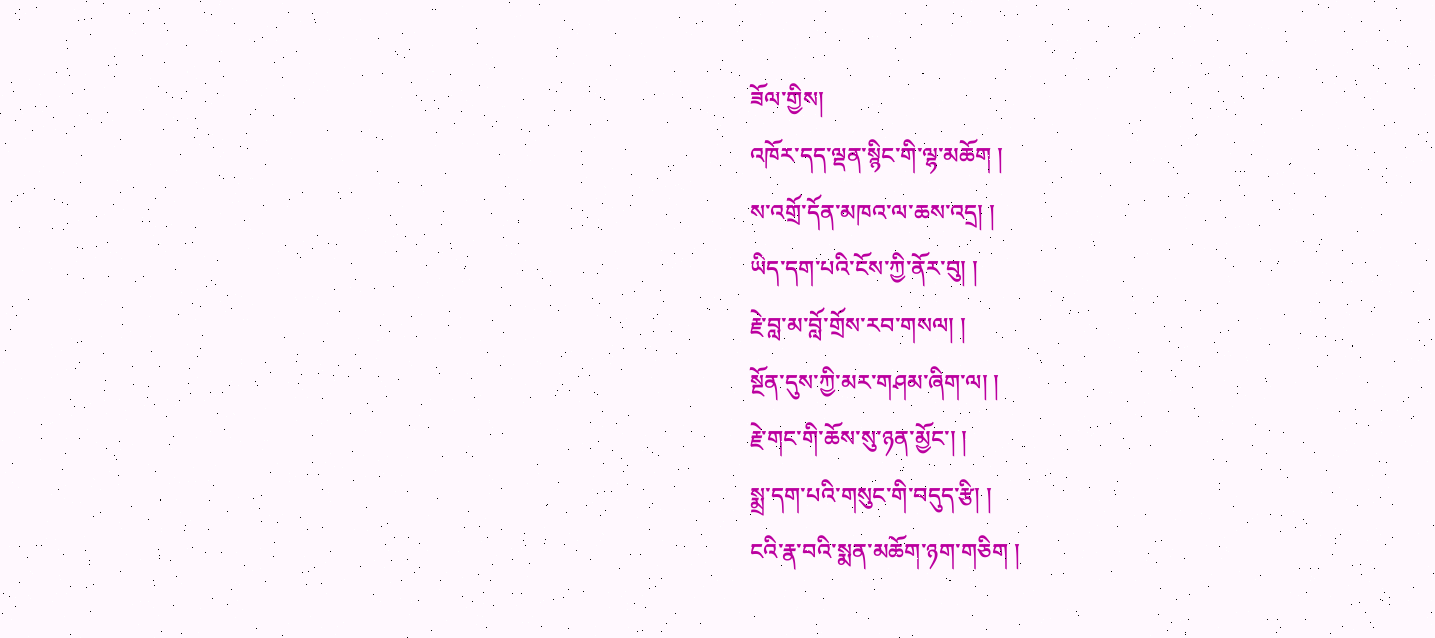ཟོལ་གྱིས།
འཁོར་དད་ལྡན་སྙིང་གི་ལྷ་མཆོག །
ས་འགྲོ་དོན་མཁའ་ལ་ཆས་འདྲ། །
ཡིད་དག་པའི་ངོས་ཀྱི་ནོར་བུ། །
རྗེ་བླ་མ་བློ་གྲོས་རབ་གསལ། །
སྔོན་དུས་ཀྱི་མར་གཤམ་ཞིག་ལ། །
རྗེ་གང་གི་ཆོས་སུ་ཉན་མྱོང་། །
སྨྲ་དག་པའི་གསུང་གི་བདུད་རྩི། །
ངའི་རྣ་བའི་སྨན་མཆོག་ཉག་གཅིག །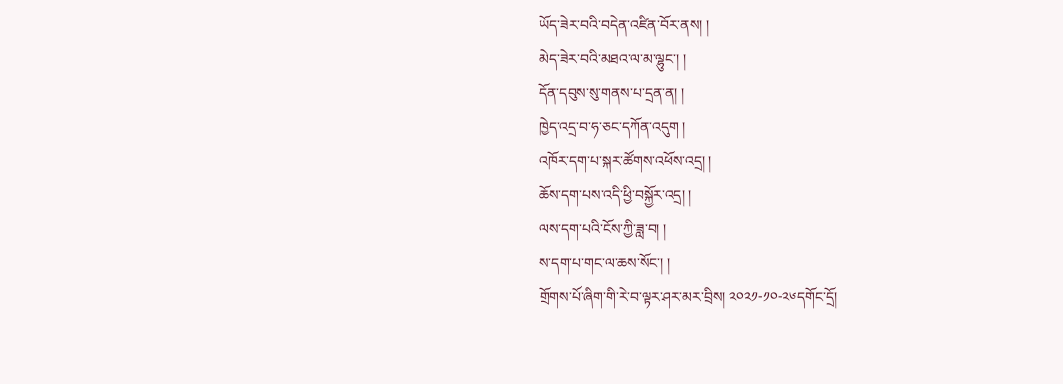ཡོད་ཟེར་བའི་བདེན་འཛིན་བོར་ནས། །
མེད་ཟེར་བའི་མཐའ་ལ་མ་ལྷུང་། །
དོན་དབུས་སུ་གནས་པ་དྲན་ན། །
ཁྱེད་འདྲ་བ་ཧ་ཅང་དཀོན་འདུག །
འཁོར་དག་པ་སྐར་ཚོགས་འཕོས་འདྲ། །
ཆོས་དག་པས་འདི་ཕྱི་བསྐྱོར་འདྲ། །
ལས་དག་པའི་ངོས་ཀྱི་ཟླ་བ། །
ས་དག་པ་གང་ལ་ཆས་སོང་། །
གྲོགས་པོ་ཞིག་གི་རེ་བ་ལྟར་ཤར་མར་བྲིས། ༢༠༢༡-༡༠-༢༦དགོང་དྲོ།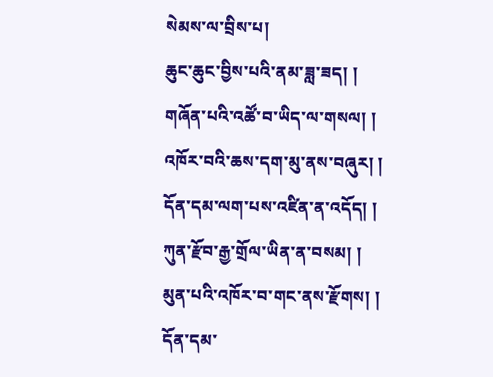སེམས་ལ་བྲིས་པ།
ཆུང་ཆུང་བྱིས་པའི་ནམ་ཟླ་ཟད། །
གཞོན་པའི་འཚོ་བ་ཡིད་ལ་གསལ། །
འཁོར་བའི་ཆས་དག་མུ་ནས་བཞུར། །
དོན་དམ་ལག་པས་འཛིན་ན་འདོད། །
ཀུན་རྫོབ་རྒྱ་གྲོལ་ཡིན་ན་བསམ། །
མུན་པའི་འཁོར་བ་གང་ནས་རྫོགས། །
དོན་དམ་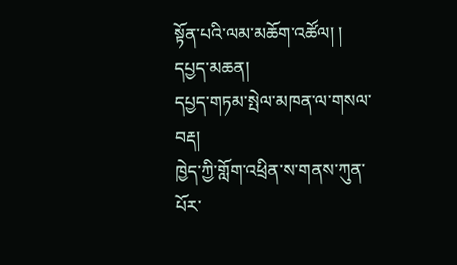སྟོན་པའི་ལམ་མཆོག་འཚོལ། །
དཔྱད་མཆན།
དཔྱད་གཏམ་སྤེལ་མཁན་ལ་གསལ་བརྡ།
ཁྱེད་ཀྱི་གློག་འཕྲིན་ས་གནས་ཀུན་པོར་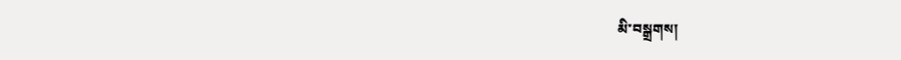མི་བསྒྲགས།